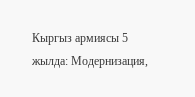Кыргыз армиясы 5 жылда: Модернизация,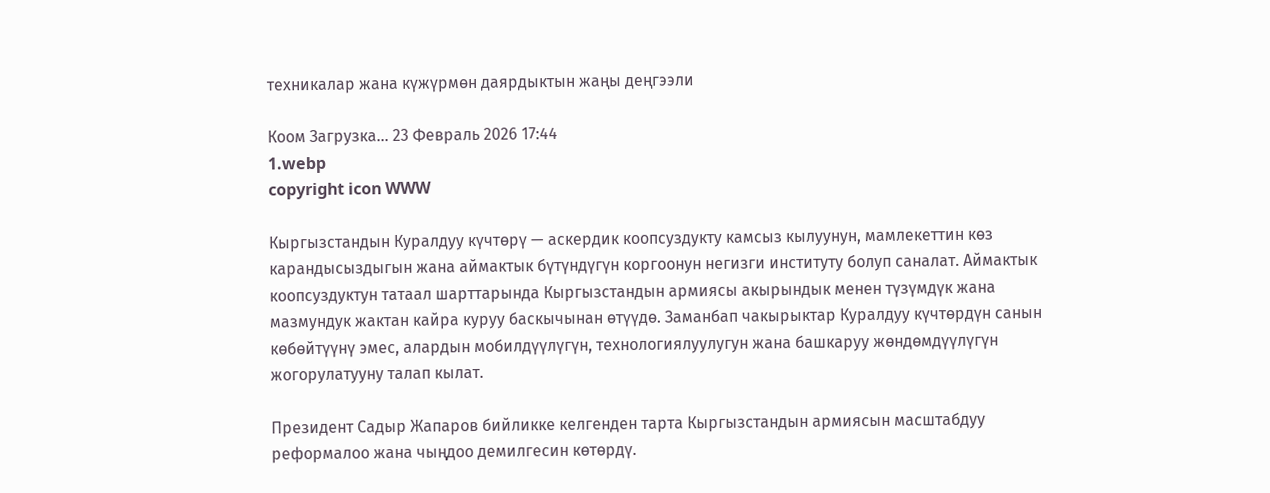техникалар жана күжүрмөн даярдыктын жаңы деңгээли

Коом Загрузка... 23 Февраль 2026 17:44
1.webp
copyright icon WWW

Кыргызстандын Куралдуу күчтөрү — аскердик коопсуздукту камсыз кылуунун, мамлекеттин көз карандысыздыгын жана аймактык бүтүндүгүн коргоонун негизги институту болуп саналат. Аймактык коопсуздуктун татаал шарттарында Кыргызстандын армиясы акырындык менен түзүмдүк жана мазмундук жактан кайра куруу баскычынан өтүүдө. Заманбап чакырыктар Куралдуу күчтөрдүн санын көбөйтүүнү эмес, алардын мобилдүүлүгүн, технологиялуулугун жана башкаруу жөндөмдүүлүгүн жогорулатууну талап кылат.

Президент Садыр Жапаров бийликке келгенден тарта Кыргызстандын армиясын масштабдуу реформалоо жана чыңдоо демилгесин көтөрдү.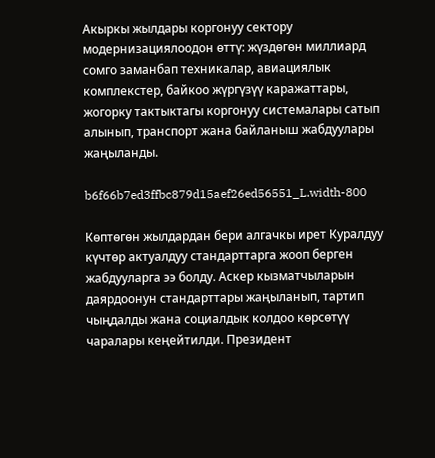Акыркы жылдары коргонуу сектору модернизациялоодон өттү: жүздөгөн миллиард сомго заманбап техникалар, авиациялык комплекстер, байкоо жүргүзүү каражаттары, жогорку тактыктагы коргонуу системалары сатып алынып, транспорт жана байланыш жабдуулары жаңыланды.

b6f66b7ed3ffbc879d15aef26ed56551_L.width-800

Көптөгөн жылдардан бери алгачкы ирет Куралдуу күчтөр актуалдуу стандарттарга жооп берген жабдууларга ээ болду. Аскер кызматчыларын даярдоонун стандарттары жаңыланып, тартип чыңдалды жана социалдык колдоо көрсөтүү чаралары кеңейтилди. Президент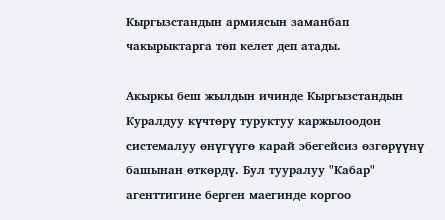Кыргызстандын армиясын заманбап чакырыктарга төп келет деп атады.

Акыркы беш жылдын ичинде Кыргызстандын Куралдуу күчтөрү туруктуу каржылоодон системалуу өнүгүүгө карай эбегейсиз өзгөрүүнү башынан өткөрдү. Бул тууралуу "Кабар" агенттигине берген маегинде коргоо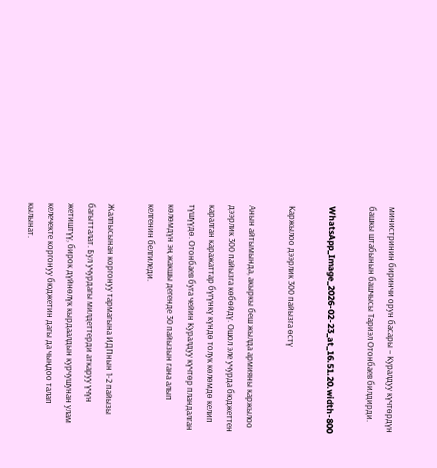министринин биринчи орун басары – Куралдуу күчтөрдүн башкы штабынын башчысы Тариэл Отонбаев билдирди.

WhatsApp_Image_2026-02-23_at_16.51.20.width-800

Каржылоо дээрлик 300 пайызга өстү

Анын айтымында, акыркы беш жылда армияны каржылоо дээрлик 300 пайызга көбөйдү. Ошол эле учурда бюджеттен каралган каражаттар бүгүнкү күндө толук көлөмдө келип түшүүдө. Отонбаев буга чейин Куралдуу күчтөр пландалган көлөмдүн эң жакшы дегенде 30 пайызын гана алып келгенин белгиледи.

Жалпысынан коргонуу тармагына ИДПнын 1-2 пайызы багытталат. Бул учурдагы милдеттерди аткаруу үчүн жетиштүү, бирок дүйнөлүк кырдаалдын курчушунан улам келечекте коргонуу бюджетин дагы да чыңдоо талап кылынат.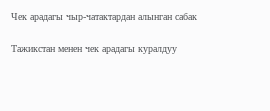Чек арадагы чыр-чатактардан алынган сабак

Тажикстан менен чек арадагы куралдуу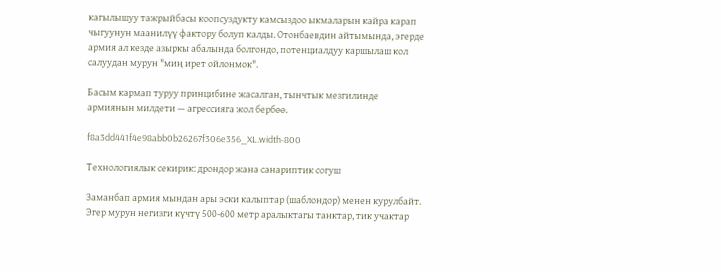кагылышуу тажрыйбасы коопсуздукту камсыздоо ыкмаларын кайра карап чыгуунун маанилүү фактору болуп калды. Отонбаевдин айтымында, эгерде армия ал кезде азыркы абалында болгондо, потенциалдуу каршылаш кол салуудан мурун "миң ирет ойлонмок".

Басым кармап туруу принцибине жасалган, тынчтык мезгилинде армиянын милдети — агрессияга жол бербөө.

f8a3dd441f4e98abb0b26267f306e356_XL.width-800

Технологиялык секирик: дрондор жана санариптик согуш

Заманбап армия мындан ары эски калыптар (шаблондор) менен курулбайт. Эгер мурун негизги күчтү 500-600 метр аралыктагы танктар, тик учактар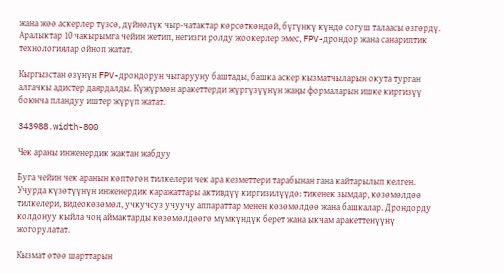жана жөө аскерлер түзсө, дүйнөлүк чыр-чатактар көрсөткөндөй, бүгүнкү күндө согуш талаасы өзгөрдү. Аралыктар 10 чакырымга чейин жетип, негизги ролду жоокерлер эмес, FPV-дрондор жана санариптик технологиялар ойноп жатат.

Кыргызстан өзүнүн FPV-дрондорун чыгарууну баштады, башка аскер кызматчыларын окута турган алгачкы адистер даярдалды. Күжүрмөн аракеттерди жүргүзүүнүн жаңы формаларын ишке киргизүү боюнча пландуу иштер жүрүп жатат.

343988.width-800

Чек араны инженердик жактан жабдуу

Буга чейин чек аранын көптөгөн тилкелери чек ара кезметтери тарабынан гана кайтарылып келген. Учурда күзөтүүнүн инженердик каражаттары активдүү киргизилүүдө: тикенек зымдар, көзөмөлдөө тилкелери, видеокөзөмөл, учкучсуз учуучу аппараттар менен көзөмөлдөө жана башкалар. Дрондорду колдонуу кыйла чоң аймактарды көзөмөлдөөгө мүмкүндүк берет жана ыкчам аракеттенүүнү жогорулатат.

Кызмат өтөө шарттарын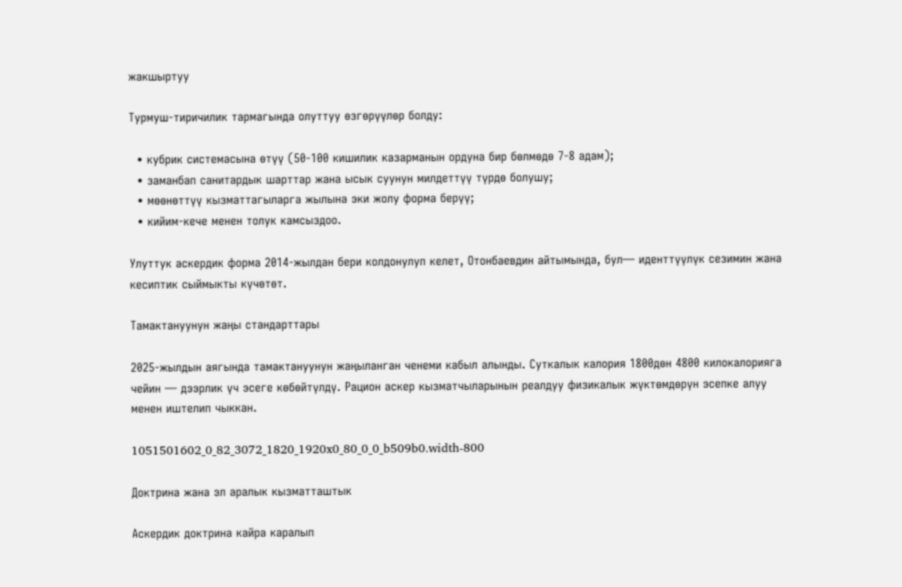жакшыртуу

Турмуш-тиричилик тармагында олуттуу өзгөрүүлөр болду:

  • кубрик системасына өтүү (50-100 кишилик казарманын ордуна бир бөлмөдө 7-8 адам);
  • заманбап санитардык шарттар жана ысык суунун милдеттүү түрдө болушу;
  • мөөнөттүү кызматтагыларга жылына эки жолу форма берүү;
  • кийим-кече менен толук камсыздоо.

Улуттук аскердик форма 2014-жылдан бери колдонулуп келет, Отонбаевдин айтымында, бул— иденттүүлүк сезимин жана кесиптик сыймыкты күчөтөт.

Тамактануунун жаңы стандарттары

2025-жылдын аягында тамактануунун жаңыланган ченеми кабыл алынды. Суткалык калория 1800дөн 4800 килокалорияга чейин — дээрлик үч эсеге көбөйтүлдү. Рацион аскер кызматчыларынын реалдуу физикалык жүктөмдөрүн эсепке алуу менен иштелип чыккан.

1051501602_0_82_3072_1820_1920x0_80_0_0_b509b0.width-800

Доктрина жана эл аралык кызматташтык

Аскердик доктрина кайра каралып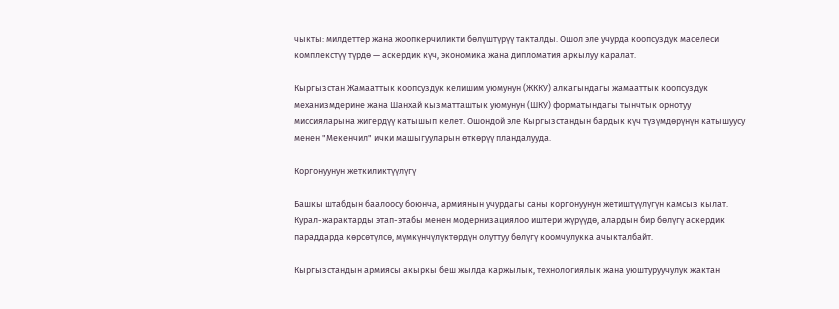чыкты: милдеттер жана жоопкерчиликти бөлүштүрүү такталды. Ошол эле учурда коопсуздук маселеси комплекстүү түрдө — аскердик күч, экономика жана дипломатия аркылуу каралат.

Кыргызстан Жамааттык коопсуздук келишим уюмунун (ЖККУ) алкагындагы жамааттык коопсуздук механизмдерине жана Шанхай кызматташтык уюмунун (ШКУ) форматындагы тынчтык орнотуу миссияларына жигердүү катышып келет. Ошондой эле Кыргызстандын бардык күч түзүмдөрүнүн катышуусу менен "Мекенчил" ички машыгууларын өткөрүү пландалууда.

Коргонуунун жеткиликтүүлүгү

Башкы штабдын баалоосу боюнча, армиянын учурдагы саны коргонуунун жетиштүүлүгүн камсыз кылат. Курал-жарактарды этап-этабы менен модернизациялоо иштери жүрүүдө, алардын бир бөлүгү аскердик параддарда көрсөтүлсө, мүмкүнчүлүктөрдүн олуттуу бөлүгү коомчулукка ачыкталбайт.

Кыргызстандын армиясы акыркы беш жылда каржылык, технологиялык жана уюштуруучулук жактан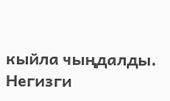кыйла чыңдалды. Негизги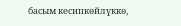басым кесипкөйлүккө,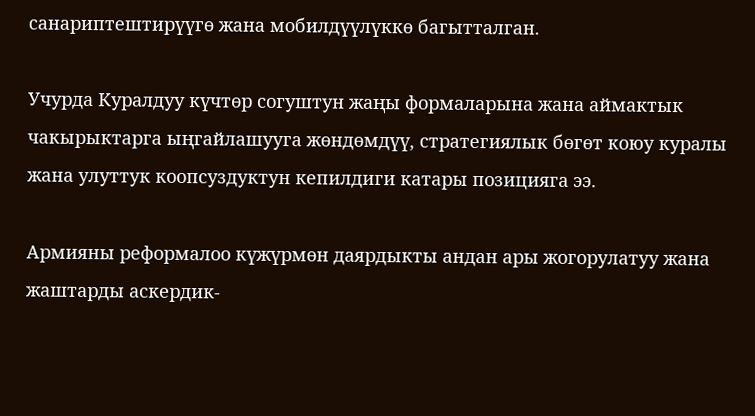санариптештирүүгө жана мобилдүүлүккө багытталган.

Учурда Куралдуу күчтөр согуштун жаңы формаларына жана аймактык чакырыктарга ыңгайлашууга жөндөмдүү, стратегиялык бөгөт коюу куралы жана улуттук коопсуздуктун кепилдиги катары позицияга ээ.

Армияны реформалоо күжүрмөн даярдыкты андан ары жогорулатуу жана жаштарды аскердик-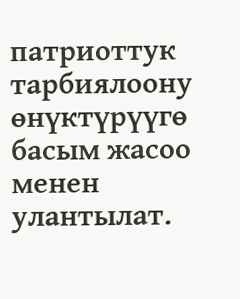патриоттук тарбиялоону өнүктүрүүгө басым жасоо менен улантылат.